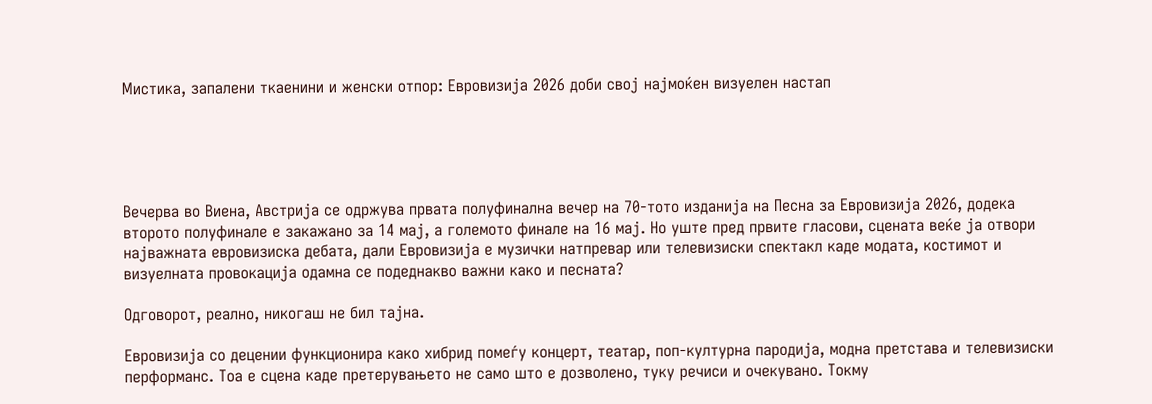Мистика, запалени ткаенини и женски отпор: Евровизија 2026 доби свој најмоќен визуелен настап





Вечерва во Виена, Австрија се одржува првата полуфинална вечер на 70-тото изданија на Песна за Евровизија 2026, додека второто полуфинале е закажано за 14 мај, а големото финале на 16 мај. Но уште пред првите гласови, сцената веќе ја отвори најважната евровизиска дебата, дали Евровизија е музички натпревар или телевизиски спектакл каде модата, костимот и визуелната провокација одамна се подеднакво важни како и песната?

Одговорот, реално, никогаш не бил тајна.

Евровизија со децении функционира како хибрид помеѓу концерт, театар, поп-културна пародија, модна претстава и телевизиски перформанс. Тоа е сцена каде претерувањето не само што е дозволено, туку речиси и очекувано. Токму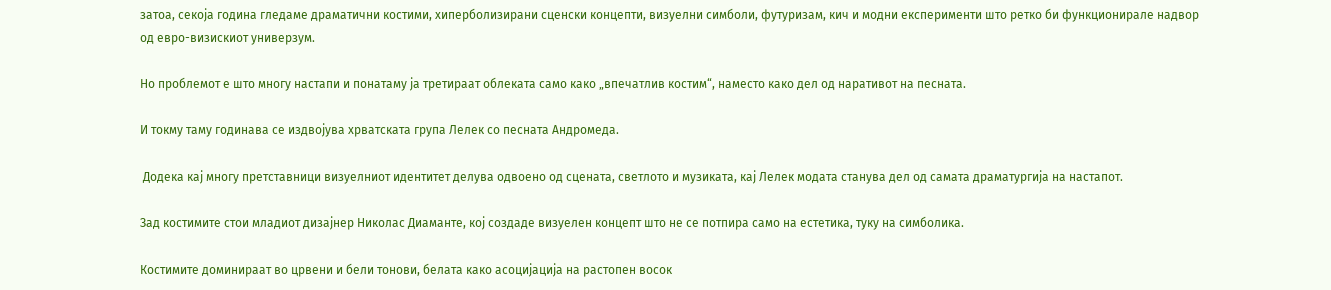затоа, секоја година гледаме драматични костими, хиперболизирани сценски концепти, визуелни симболи, футуризам, кич и модни експерименти што ретко би функционирале надвор од евро-визискиот универзум.

Но проблемот е што многу настапи и понатаму ја третираат облеката само како „впечатлив костим“, наместо како дел од наративот на песната.

И токму таму годинава се издвојува хрватската група Лелек со песната Андромеда.

 Додека кај многу претставници визуелниот идентитет делува одвоено од сцената, светлото и музиката, кај Лелек модата станува дел од самата драматургија на настапот.

Зад костимите стои младиот дизајнер Николас Диаманте, кој создаде визуелен концепт што не се потпира само на естетика, туку на симболика.

Костимите доминираат во црвени и бели тонови, белата како асоцијација на растопен восок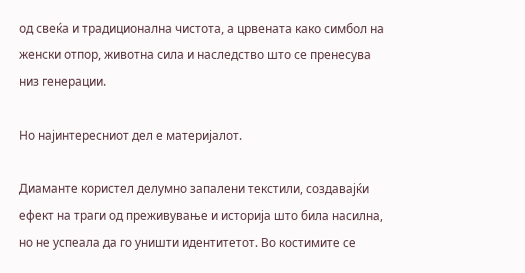од свеќа и традиционална чистота, а црвената како симбол на женски отпор, животна сила и наследство што се пренесува низ генерации.

Но најинтересниот дел е материјалот.

Диаманте користел делумно запалени текстили, создавајќи ефект на траги од преживување и историја што била насилна, но не успеала да го уништи идентитетот. Во костимите се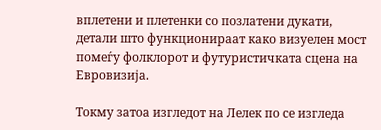вплетени и плетенки со позлатени дукати, детали што функционираат како визуелен мост помеѓу фолклорот и футуристичката сцена на Евровизија.

Токму затоа изгледот на Лелек по се изгледа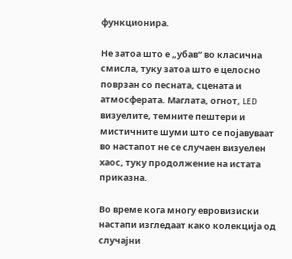функционира.

Не затоа што е „убав“ во класична смисла, туку затоа што е целосно поврзан со песната, сцената и атмосферата. Маглата, огнот, LED визуелите, темните пештери и мистичните шуми што се појавуваат во настапот не се случаен визуелен хаос, туку продолжение на истата приказна.

Во време кога многу евровизиски настапи изгледаат како колекција од случајни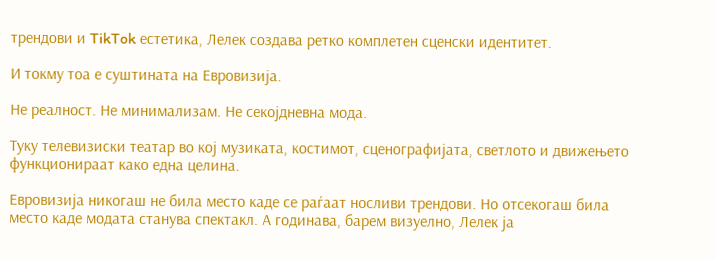трендови и TikTok естетика, Лелек создава ретко комплетен сценски идентитет.

И токму тоа е суштината на Евровизија.

Не реалност. Не минимализам. Не секојдневна мода.

Туку телевизиски театар во кој музиката, костимот, сценографијата, светлото и движењето функционираат како една целина.

Евровизија никогаш не била место каде се раѓаат носливи трендови. Но отсекогаш била место каде модата станува спектакл. А годинава, барем визуелно, Лелек ја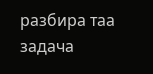разбира таа задача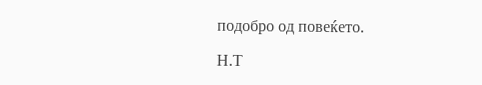подобро од повеќето.

Н.Т